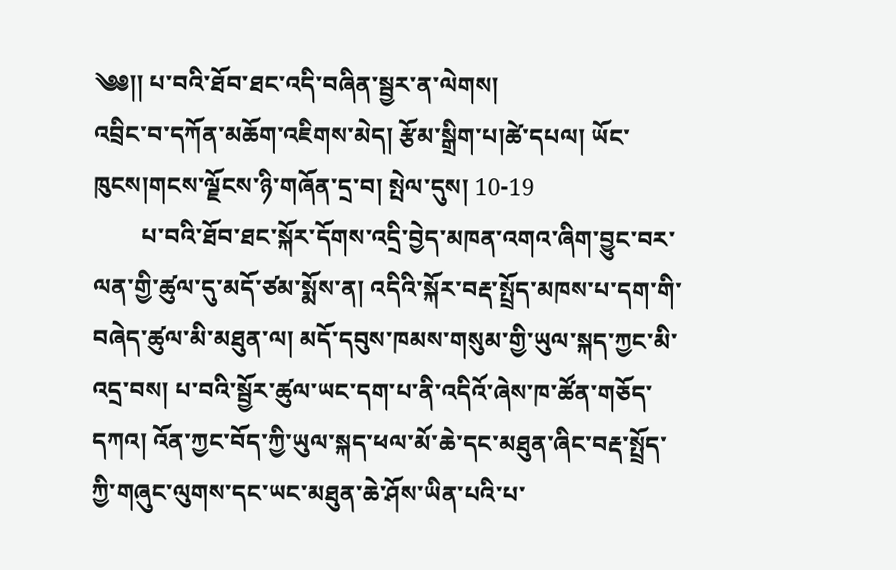༄༅།། པ་བའི་ཐོབ་ཐང་འདི་བཞིན་སྦྱར་ན་ལེགས།
འབྲིང་བ་དཀོན་མཆོག་འཇིགས་མེད། རྩོམ་སྒྲིག་པ།ཚེ་དཔལ། ཡོང་ཁུངས།གངས་ལྗོངས་ཉི་གཞོན་དྲ་བ། སྤེལ་དུས། 10-19
        པ་བའི་ཐོབ་ཐང་སྐོར་དོགས་འདྲི་བྱེད་མཁན་འགའ་ཞིག་བྱུང་བར་ལན་གྱི་ཚུལ་དུ་མདོ་ཙམ་སྨོས་ན། འདིའི་སྐོར་བརྡ་སྤྲོད་མཁས་པ་དག་གི་བཞེད་ཚུལ་མི་མཐུན་ལ། མདོ་དབུས་ཁམས་གསུམ་གྱི་ཡུལ་སྐད་ཀྱང་མི་འདྲ་བས། པ་བའི་སྦྱོར་ཚུལ་ཡང་དག་པ་ནི་འདིའོ་ཞེས་ཁ་ཚོན་གཅོད་དཀའ། འོན་ཀྱང་བོད་ཀྱི་ཡུལ་སྐད་ཕལ་མོ་ཆེ་དང་མཐུན་ཞིང་བརྡ་སྤྲོད་ཀྱི་གཞུང་ལུགས་དང་ཡང་མཐུན་ཆེ་ཤོས་ཡིན་པའི་པ་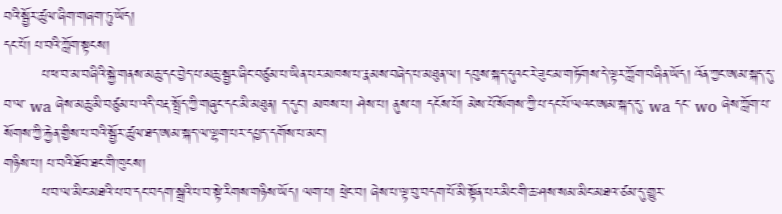བའི་སྦྱོར་ཚུལ་ཞིག་གཞག་ཏུ་ཡོད།
དང་པོ། པ་བའི་ཀློག་སྟངས།
        པ་ཕ་བ་མ་བཞིའི་སྐྱེ་གནས་མཆུ་དང་བྱེད་པ་མཆུ་སྦྱར་ཞིང་བཙུམ་པ་ཡིན་པར་མཁས་པ་རྣམས་བཞེད་པ་མཐུན་ལ། དབུས་སྐད་དུའང་རེ་ཟུང་མ་གཏོགས་དེ་ལྟར་ཀློག་བཞིན་ཡོད། འོན་ཀྱང་ཨམ་སྐད་དུ་བ་ལ་ wa ཞེས་མཆུ་མི་བཙུམ་པ་འདི་བརྡ་སྤྲོད་ཀྱི་གཞུང་དང་མི་མཐུན། ད་དུང་། མཁས་པ། ཤེས་པ། ནུས་པ། དངོས་པོ། མེས་པོ་སོགས་ཀྱི་པ་དང་པོ་ལའང་ཨམ་སྐད་དུ་ wa དང་ wo ཞེས་ཀློག་པ་སོགས་ཀྱི་རྐྱེན་གྱིས་པ་བའི་སྦྱོར་ཚུལ་ཐད་ཨམ་སྐད་ལ་ལྷག་པར་དཔྱད་དགོས་པ་མང་།
གཉིས་པ། པ་བའི་ཐོབ་ཐང་གི་ཁུངས།
        པ་བ་ལ་མིང་མཐའི་པ་བ་དང་བདག་སྒྲའི་པ་བ་སྟེ་རིགས་གཉིས་ཡོད། ལག་པ། ཕྲེང་བ། ཞེས་པ་ལྟ་བུ་བདག་པོ་མི་སྟོན་པར་མིང་གི་ཆ་ཤས་སམ་མིང་མཐའ་ཙམ་དུ་གྱུར་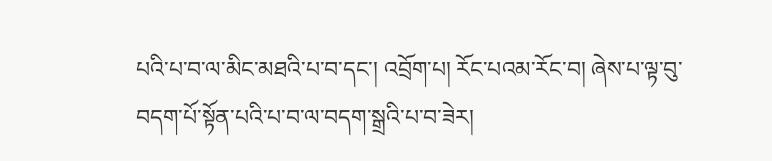པའི་པ་བ་ལ་མིང་མཐའི་པ་བ་དང་། འབྲོག་པ། རོང་པའམ་རོང་བ། ཞེས་པ་ལྟ་བུ་བདག་པོ་སྟོན་པའི་པ་བ་ལ་བདག་སྒྲའི་པ་བ་ཟེར།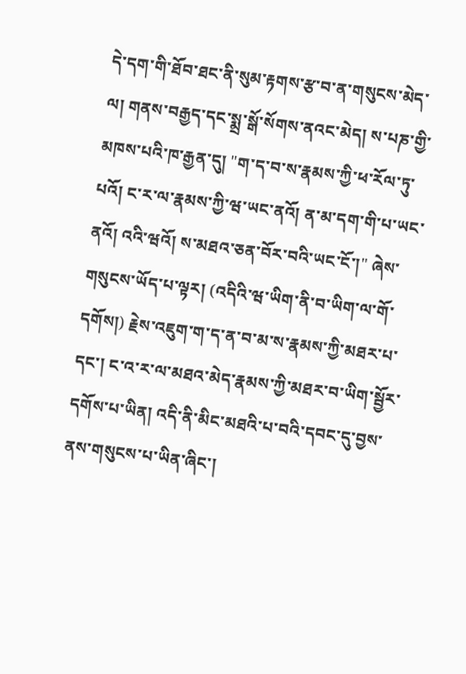དེ་དག་གི་ཐོབ་ཐང་ནི་སུམ་རྟགས་རྩ་བ་ན་གསུངས་མེད་ལ། གནས་བརྒྱད་དང་སྨྲ་སྒོ་སོགས་ནའང་མེད། ས་པཎ་གྱི་མཁས་པའི་ཁ་རྒྱན་དུ། "ག་ད་བ་ས་རྣམས་ཀྱི་ཕ་རོལ་ཏུ་པའོ། ང་ར་ལ་རྣམས་ཀྱི་ཝ་ཡང་ནའོ། ན་མ་དག་གི་པ་ཡང་ནའོ། འའི་ཝའོ། ས་མཐའ་ཅན་བོར་བའི་ཡང་ངོ་།" ཞེས་གསུངས་ཡོད་པ་ལྟར། (འདིའི་ཝ་ཡིག་ནི་བ་ཡིག་ལ་གོ་དགོས།) རྗེས་འཇུག་ག་ད་ན་བ་མ་ས་རྣམས་ཀྱི་མཐར་པ་དང་། ང་འ་ར་ལ་མཐའ་མེད་རྣམས་ཀྱི་མཐར་བ་ཡིག་སྦྱོར་དགོས་པ་ཡིན། འདི་ནི་མིང་མཐའི་པ་བའི་དབང་དུ་བྱས་ནས་གསུངས་པ་ཡིན་ཞིང་།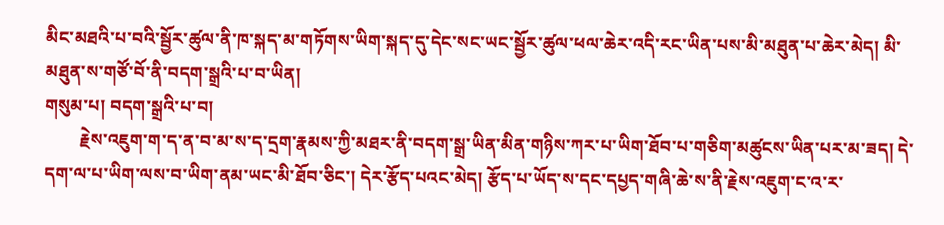མིང་མཐའི་པ་བའི་སྦྱོར་ཚུལ་ནི་ཁ་སྐད་མ་གཏོགས་ཡིག་སྐད་དུ་དེང་སང་ཡང་སྦྱོར་ཚུལ་ཕལ་ཆེར་འདི་རང་ཡིན་པས་མི་མཐུན་པ་ཆེར་མེད། མི་མཐུན་ས་གཙོ་བོ་ནི་བདག་སྒྲའི་པ་བ་ཡིན།
གསུམ་པ། བདག་སྒྲའི་པ་བ།
        རྗེས་འཇུག་ག་ད་ན་བ་མ་ས་ད་དྲག་རྣམས་ཀྱི་མཐར་ནི་བདག་སྒྲ་ཡིན་མིན་གཉིས་ཀར་པ་ཡིག་ཐོབ་པ་གཅིག་མཚུངས་ཡིན་པར་མ་ཟད། དེ་དག་ལ་པ་ཡིག་ལས་བ་ཡིག་ནམ་ཡང་མི་ཐོབ་ཅིང་། དེར་རྩོད་པའང་མེད། རྩོད་པ་ཡོད་ས་དང་དཔྱད་གཞི་ཆེ་ས་ནི་རྗེས་འཇུག་ང་འ་ར་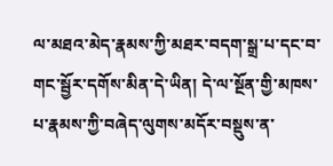ལ་མཐའ་མེད་རྣམས་ཀྱི་མཐར་བདག་སྒྲ་པ་དང་བ་གང་སྦྱོར་དགོས་མིན་དེ་ཡིན། དེ་ལ་སྔོན་གྱི་མཁས་པ་རྣམས་ཀྱི་བཞེད་ལུགས་མདོར་བསྡུས་ན་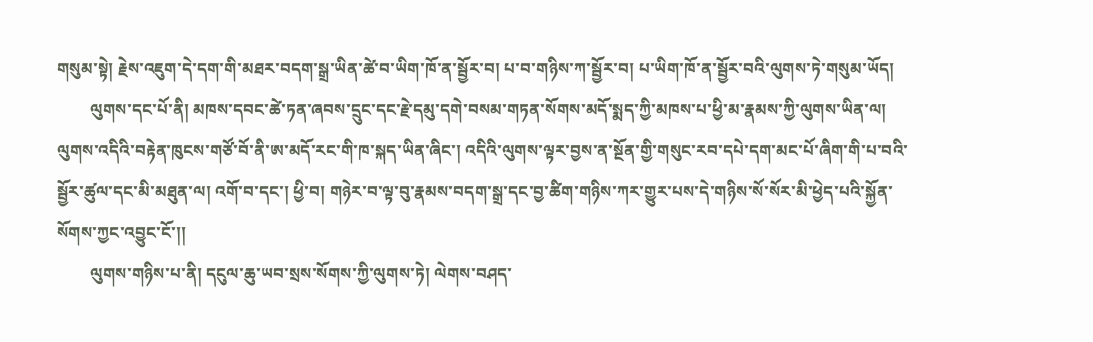གསུམ་སྟེ། རྗེས་འཇུག་དེ་དག་གི་མཐར་བདག་སྒྲ་ཡིན་ཚེ་བ་ཡིག་ཁོ་ན་སྦྱོར་བ། པ་བ་གཉིས་ཀ་སྦྱོར་བ། པ་ཡིག་ཁོ་ན་སྦྱོར་བའི་ལུགས་ཏེ་གསུམ་ཡོད།
        ལུགས་དང་པོ་ནི། མཁས་དབང་ཚེ་ཏན་ཞབས་དྲུང་དང་རྗེ་དམུ་དགེ་བསམ་གཏན་སོགས་མདོ་སྨད་ཀྱི་མཁས་པ་ཕྱི་མ་རྣམས་ཀྱི་ལུགས་ཡིན་ལ། ལུགས་འདིའི་བརྟེན་ཁུངས་གཙོ་བོ་ནི་ཨ་མདོ་རང་གི་ཁ་སྐད་ཡིན་ཞིང་། འདིའི་ལུགས་ལྟར་བྱས་ན་སྔོན་གྱི་གསུང་རབ་དཔེ་དག་མང་པོ་ཞིག་གི་པ་བའི་སྦྱོར་ཚུལ་དང་མི་མཐུན་ལ། འགོ་བ་དང་། ཕྱི་བ། གཉེར་བ་ལྟ་བུ་རྣམས་བདག་སྒྲ་དང་བྱ་ཚིག་གཉིས་ཀར་གྱུར་པས་དེ་གཉིས་སོ་སོར་མི་ཕྱེད་པའི་སྐྱོན་སོགས་ཀྱང་འབྱུང་ངོ་།།
        ལུགས་གཉིས་པ་ནི། དངུལ་ཆུ་ཡབ་སྲས་སོགས་ཀྱི་ལུགས་ཏེ། ལེགས་བཤད་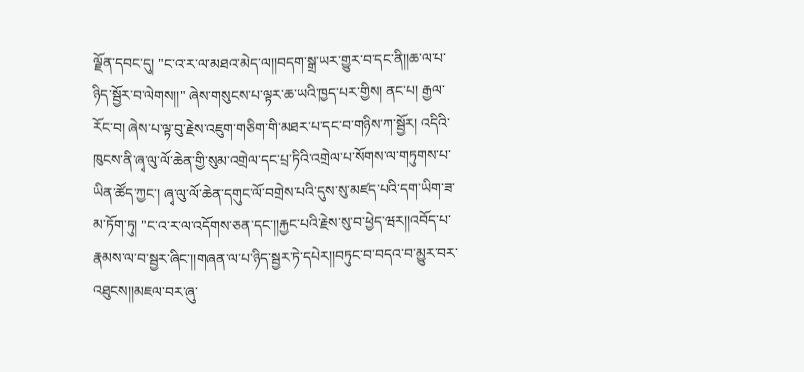ལྗོན་དབང་དུ། "ང་འ་ར་ལ་མཐའ་མེད་ལ།།བདག་སྒྲ་ཡར་གྱུར་བ་དང་ནི།།ཆ་ལ་པ་ཉིད་སྦྱོར་བ་ལེགས།།" ཞེས་གསུངས་པ་ལྟར་ཆ་ཡའི་ཁྱད་པར་གྱིས། ནང་པ། རྒྱལ་རོང་བ། ཞེས་པ་ལྟ་བུ་རྗེས་འཇུག་གཅིག་གི་མཐར་པ་དང་བ་གཉིས་ཀ་སྦྱོར། འདིའི་ཁུངས་ནི་ཞྭ་ལུ་ལོ་ཆེན་གྱི་སུམ་འགྲེལ་དང་པྲ་ཏིའི་འགྲེལ་པ་སོགས་ལ་གཏུགས་པ་ཡིན་ཚོད་ཀྱང་། ཞྭ་ལུ་ལོ་ཆེན་དགུང་ལོ་བགྲེས་པའི་དུས་སུ་མཛད་པའི་དག་ཡིག་ཟ་མ་ཏོག་ཏུ། "ང་འ་ར་ལ་འདོགས་ཅན་དང་།།རྐྱང་པའི་རྗེས་སུ་བ་ཕྱེད་ཝར།།འབོད་པ་རྣམས་ལ་བ་སྦྱར་ཞིང་།།གཞན་ལ་པ་ཉིད་སྦྱར་ཏེ་དཔེར།།བཏུང་བ་བདའ་བ་མྱུར་བར་འཐུངས།།མཇལ་བར་ཞུ་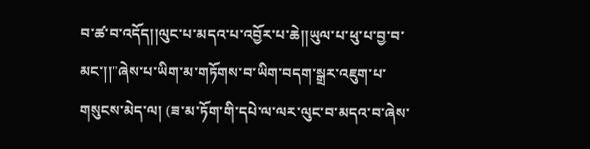བ་ཚ་བ་འདོད།།ལུང་པ་མདའ་པ་འབྱོར་པ་ཆེ།།ཡུལ་པ་ཕུ་པ་བྱ་བ་མང་།།"ཞེས་པ་ཡིག་མ་གཏོགས་བ་ཡིག་བདག་སྒྲར་འཇུག་པ་གསུངས་མེད་ལ། (ཟ་མ་ཏོག་གི་དཔེ་ལ་ལར་ལུང་བ་མདའ་བ་ཞེས་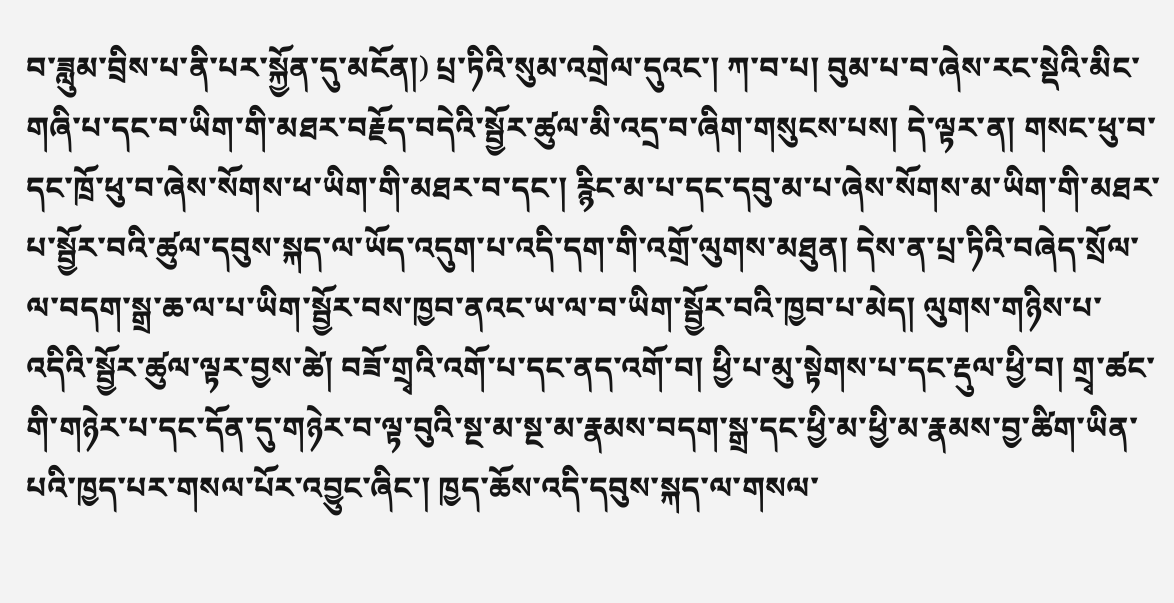བ་ཟླུམ་བྲིས་པ་ནི་པར་སྐྱོན་དུ་མངོན།) པྲ་ཏིའི་སུམ་འགྲེལ་དུའང་། ཀ་བ་པ། བུམ་པ་བ་ཞེས་རང་སྡེའི་མིང་གཞི་པ་དང་བ་ཡིག་གི་མཐར་བརྗོད་བདེའི་སྦྱོར་ཚུལ་མི་འདྲ་བ་ཞིག་གསུངས་པས། དེ་ལྟར་ན། གསང་ཕུ་བ་དང་ཁྲོ་ཕུ་བ་ཞེས་སོགས་ཕ་ཡིག་གི་མཐར་བ་དང་། རྙིང་མ་པ་དང་དབུ་མ་པ་ཞེས་སོགས་མ་ཡིག་གི་མཐར་པ་སྦྱོར་བའི་ཚུལ་དབུས་སྐད་ལ་ཡོད་འདུག་པ་འདི་དག་གི་འགྲོ་ལུགས་མཐུན། དེས་ན་པྲ་ཏིའི་བཞེད་སྲོལ་ལ་བདག་སྒྲ་ཆ་ལ་པ་ཡིག་སྦྱོར་བས་ཁྱབ་ནའང་ཡ་ལ་བ་ཡིག་སྦྱོར་བའི་ཁྱབ་པ་མེད། ལུགས་གཉིས་པ་འདིའི་སྦྱོར་ཚུལ་ལྟར་བྱས་ཚེ། བཟོ་གྲྭའི་འགོ་པ་དང་ནད་འགོ་བ། ཕྱི་པ་མུ་སྟེགས་པ་དང་རྡུལ་ཕྱི་བ། གྲྭ་ཚང་གི་གཉེར་པ་དང་དོན་དུ་གཉེར་བ་ལྟ་བུའི་སྔ་མ་སྔ་མ་རྣམས་བདག་སྒྲ་དང་ཕྱི་མ་ཕྱི་མ་རྣམས་བྱ་ཚིག་ཡིན་པའི་ཁྱད་པར་གསལ་པོར་འབྱུང་ཞིང་། ཁྱད་ཆོས་འདི་དབུས་སྐད་ལ་གསལ་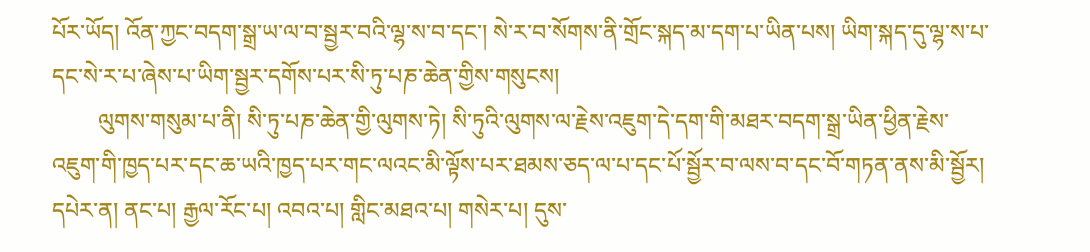པོར་ཡོད། འོན་ཀྱང་བདག་སྒྲ་ཡ་ལ་བ་སྦྱར་བའི་ལྷ་ས་བ་དང་། སེ་ར་བ་སོགས་ནི་གྲོང་སྐད་མ་དག་པ་ཡིན་པས། ཡིག་སྐད་དུ་ལྷ་ས་པ་དང་སེ་ར་པ་ཞེས་པ་ཡིག་སྦྱར་དགོས་པར་སི་ཏུ་པཎ་ཆེན་གྱིས་གསུངས།
        ལུགས་གསུམ་པ་ནི། སི་ཏུ་པཎ་ཆེན་གྱི་ལུགས་ཏེ། སི་ཏུའི་ལུགས་ལ་རྗེས་འཇུག་དེ་དག་གི་མཐར་བདག་སྒྲ་ཡིན་ཕྱིན་རྗེས་འཇུག་གི་ཁྱད་པར་དང་ཆ་ཡའི་ཁྱད་པར་གང་ལའང་མི་ལྟོས་པར་ཐམས་ཅད་ལ་པ་དང་པོ་སྦྱོར་བ་ལས་བ་དང་བོ་གཏན་ནས་མི་སྦྱོར། དཔེར་ན། ནང་པ། རྒྱལ་རོང་པ། འབའ་པ། གླིང་མཐའ་པ། གསེར་པ། དུས་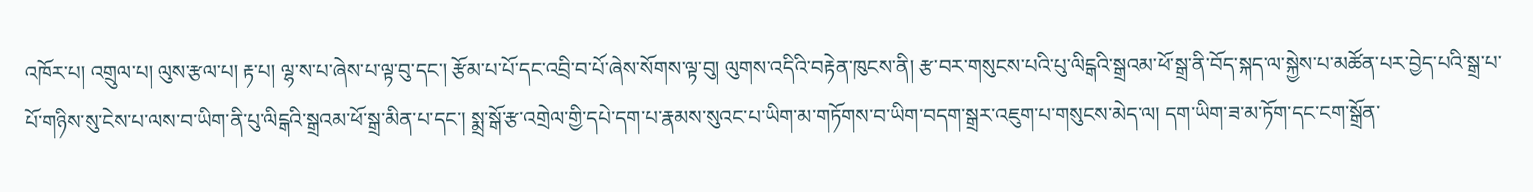འཁོར་པ། འགྲུལ་པ། ལུས་རྩལ་པ། རྟ་པ། ལྷ་ས་པ་ཞེས་པ་ལྟ་བུ་དང་། རྩོམ་པ་པོ་དང་འབྲི་བ་པོ་ཞེས་སོགས་ལྟ་བུ། ལུགས་འདིའི་བརྟེན་ཁུངས་ནི། རྩ་བར་གསུངས་པའི་པུ་ལིངྒའི་སྒྲའམ་ཕོ་སྒྲ་ནི་བོད་སྐད་ལ་སྐྱེས་པ་མཚོན་པར་བྱེད་པའི་སྒྲ་པ་པོ་གཉིས་སུ་ངེས་པ་ལས་བ་ཡིག་ནི་པུ་ལིངྒའི་སྒྲའམ་ཕོ་སྒྲ་མིན་པ་དང་། སྨྲ་སྒོ་རྩ་འགྲེལ་གྱི་དཔེ་དག་པ་རྣམས་སུའང་པ་ཡིག་མ་གཏོགས་བ་ཡིག་བདག་སྒྲར་འཇུག་པ་གསུངས་མེད་ལ། དག་ཡིག་ཟ་མ་ཏོག་དང་ངག་སྒྲོན་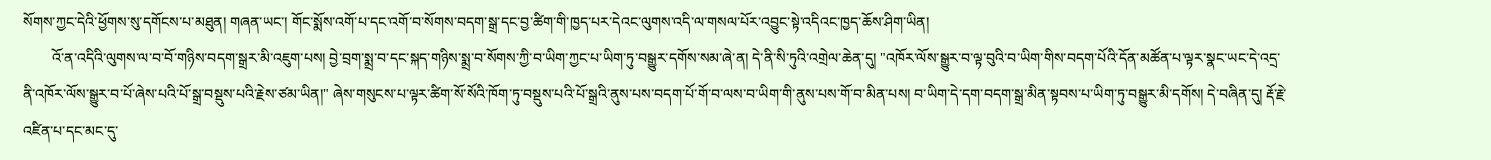སོགས་ཀྱང་དེའི་ཕྱོགས་སུ་དགོངས་པ་མཐུན། གཞན་ཡང་། གོང་སྨོས་འགོ་པ་དང་འགོ་བ་སོགས་བདག་སྒྲ་དང་བྱ་ཚིག་གི་ཁྱད་པར་དེའང་ལུགས་འདི་ལ་གསལ་པོར་འབྱུང་སྟེ་འདིའང་ཁྱད་ཆོས་ཤིག་ཡིན།
        འོ་ན་འདིའི་ལུགས་ལ་བ་བོ་གཉིས་བདག་སྒྲར་མི་འཇུག་པས། བྱེ་བྲག་སྨྲ་བ་དང་སྐད་གཉིས་སྨྲ་བ་སོགས་ཀྱི་བ་ཡིག་ཀྱང་པ་ཡིག་ཏུ་བསྒྱུར་དགོས་སམ་ཞེ་ན། དེ་ནི་སི་ཏུའི་འགྲེལ་ཆེན་དུ། "འཁོར་ལོས་སྒྱུར་བ་ལྟ་བུའི་བ་ཡིག་གིས་བདག་པོའི་དོན་མཚོན་པ་ལྟར་སྣང་ཡང་དེ་འདྲ་ནི་འཁོར་ལོས་སྒྱུར་བ་པོ་ཞེས་པའི་པོ་སྒྲ་བསྡུས་པའི་རྗེས་ཙམ་ཡིན།" ཞེས་གསུངས་པ་ལྟར་ཚིག་སོ་སོའི་ཁོག་ཏུ་བསྡུས་པའི་པོ་སྒྲའི་ནུས་པས་བདག་པོ་གོ་བ་ལས་བ་ཡིག་གི་ནུས་པས་གོ་བ་མིན་པས། བ་ཡིག་དེ་དག་བདག་སྒྲ་མིན་སྟབས་པ་ཡིག་ཏུ་བསྒྱུར་མི་དགོས། དེ་བཞིན་དུ། རྡོ་རྗེ་འཛིན་པ་དང་མང་དུ་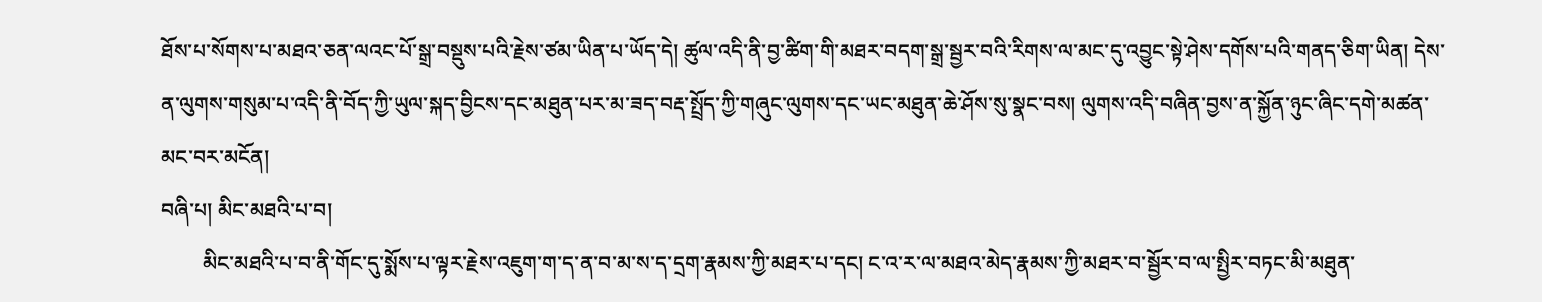ཐོས་པ་སོགས་པ་མཐའ་ཅན་ལའང་པོ་སྒྲ་བསྡུས་པའི་རྗེས་ཙམ་ཡིན་པ་ཡོད་དེ། ཚུལ་འདི་ནི་བྱ་ཚིག་གི་མཐར་བདག་སྒྲ་སྦྱར་བའི་རིགས་ལ་མང་དུ་འབྱུང་སྟེ་ཤེས་དགོས་པའི་གནད་ཅིག་ཡིན། དེས་ན་ལུགས་གསུམ་པ་འདི་ནི་བོད་ཀྱི་ཡུལ་སྐད་བྱིངས་དང་མཐུན་པར་མ་ཟད་བརྡ་སྤྲོད་ཀྱི་གཞུང་ལུགས་དང་ཡང་མཐུན་ཆེ་ཤོས་སུ་སྣང་བས། ལུགས་འདི་བཞིན་བྱས་ན་སྐྱོན་ཉུང་ཞིང་དགེ་མཚན་མང་བར་མངོན།
བཞི་པ། མིང་མཐའི་པ་བ།
        མིང་མཐའི་པ་བ་ནི་གོང་དུ་སྨོས་པ་ལྟར་རྗེས་འཇུག་ག་ད་ན་བ་མ་ས་ད་དྲག་རྣམས་ཀྱི་མཐར་པ་དང། ང་འ་ར་ལ་མཐའ་མེད་རྣམས་ཀྱི་མཐར་བ་སྦྱོར་བ་ལ་སྤྱིར་བཏང་མི་མཐུན་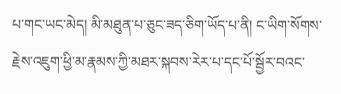པ་གང་ཡང་མེད། མི་མཐུན་པ་ཅུང་ཟད་ཅིག་ཡོད་པ་ནི། ང་ཡིག་སོགས་རྗེས་འཇུག་ཕྱི་མ་རྣམས་ཀྱི་མཐར་སྐབས་རེར་པ་དང་པོ་སྦྱོར་བའང་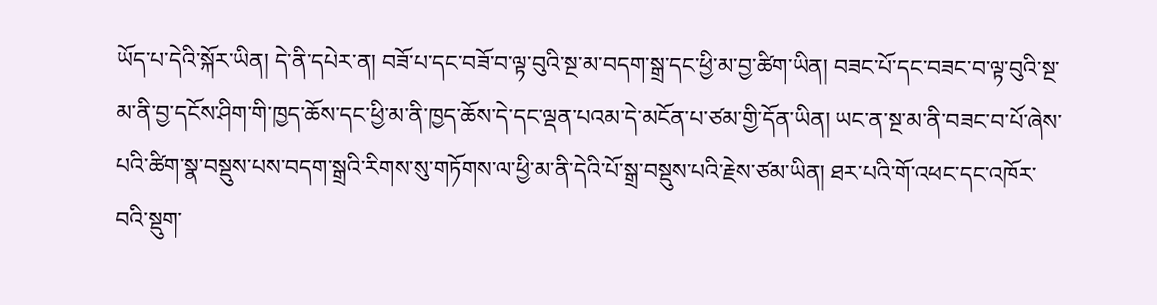ཡོད་པ་དེའི་སྐོར་ཡིན། དེ་ནི་དཔེར་ན། བཟོ་པ་དང་བཟོ་བ་ལྟ་བུའི་སྔ་མ་བདག་སྒྲ་དང་ཕྱི་མ་བྱ་ཚིག་ཡིན། བཟང་པོ་དང་བཟང་བ་ལྟ་བུའི་སྔ་མ་ནི་བྱ་དངོས་ཤིག་གི་ཁྱད་ཆོས་དང་ཕྱི་མ་ནི་ཁྱད་ཆོས་དེ་དང་ལྡན་པའམ་དེ་མངོན་པ་ཙམ་གྱི་དོན་ཡིན། ཡང་ན་སྔ་མ་ནི་བཟང་བ་པོ་ཞེས་པའི་ཚིག་སྣ་བསྡུས་པས་བདག་སྒྲའི་རིགས་སུ་གཏོགས་ལ་ཕྱི་མ་ནི་དེའི་པོ་སྒྲ་བསྡུས་པའི་རྗེས་ཙམ་ཡིན། ཐར་པའི་གོ་འཕང་དང་འཁོར་བའི་སྡུག་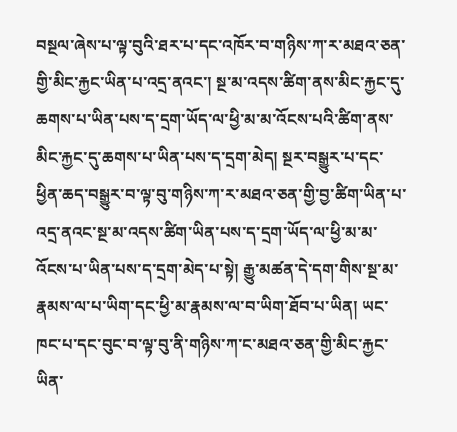བསྔལ་ཞེས་པ་ལྟ་བུའི་ཐར་པ་དང་འཁོར་བ་གཉིས་ཀ་ར་མཐའ་ཅན་གྱི་མིང་རྐྱང་ཡིན་པ་འདྲ་ནའང་། སྔ་མ་འདས་ཚིག་ནས་མིང་རྐྱང་དུ་ཆགས་པ་ཡིན་པས་ད་དྲག་ཡོད་ལ་ཕྱི་མ་མ་འོངས་པའི་ཚིག་ནས་མིང་རྐྱང་དུ་ཆགས་པ་ཡིན་པས་ད་དྲག་མེད། སྔར་བསྒྱུར་པ་དང་ཕྱིན་ཆད་བསྒྱུར་བ་ལྟ་བུ་གཉིས་ཀ་ར་མཐའ་ཅན་གྱི་བྱ་ཚིག་ཡིན་པ་འདྲ་ནའང་སྔ་མ་འདས་ཚིག་ཡིན་པས་ད་དྲག་ཡོད་ལ་ཕྱི་མ་མ་འོངས་པ་ཡིན་པས་ད་དྲག་མེད་པ་སྟེ། རྒྱུ་མཚན་དེ་དག་གིས་སྔ་མ་རྣམས་ལ་པ་ཡིག་དང་ཕྱི་མ་རྣམས་ལ་བ་ཡིག་ཐོབ་པ་ཡིན། ཡང་ཁང་པ་དང་བུང་བ་ལྟ་བུ་ནི་གཉིས་ཀ་ང་མཐའ་ཅན་གྱི་མིང་རྐྱང་ཡིན་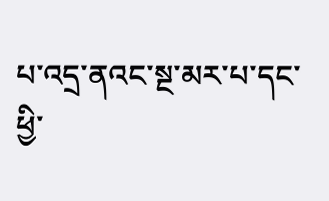པ་འདྲ་ནའང་སྔ་མར་པ་དང་ཕྱི་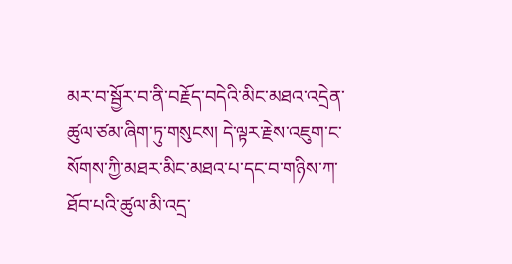མར་བ་སྦྱོར་བ་ནི་བརྗོད་བདེའི་མིང་མཐའ་འདྲེན་ཚུལ་ཙམ་ཞིག་ཏུ་གསུངས། དེ་ལྟར་རྗེས་འཇུག་ང་སོགས་ཀྱི་མཐར་མིང་མཐའ་པ་དང་བ་གཉིས་ཀ་ཐོབ་པའི་ཚུལ་མི་འདྲ་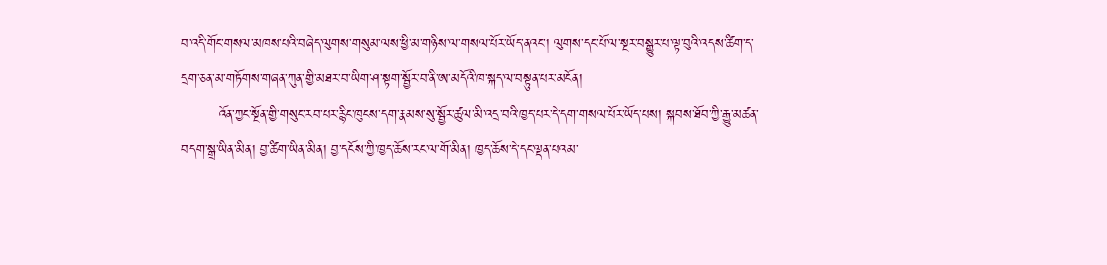བ་འདི་གོང་གསལ་མཁས་པའི་བཞེད་ལུགས་གསུམ་ལས་ཕྱི་མ་གཉིས་ལ་གསལ་པོར་ཡོད་ནའང་། ལུགས་དང་པོ་ལ་སྔར་བསྒྱུར་པ་ལྟ་བུའི་འདས་ཚིག་ད་དྲག་ཅན་མ་གཏོགས་གཞན་ཀུན་གྱི་མཐར་བ་ཡིག་ཤ་སྟག་སྦྱོར་བ་ནི་ཨ་མདོའི་ཁ་སྐད་ལ་བསྟུན་པར་མངོན།
        འོན་ཀྱང་སྔོན་གྱི་གསུང་རབ་པར་རྙིང་ཁུངས་དག་རྣམས་སུ་སྦྱོར་ཚུལ་མི་འདྲ་བའི་ཁྱད་པར་དེ་དག་གསལ་པོར་ཡོད་པས། སྐབས་ཐོབ་ཀྱི་རྒྱུ་མཚན་བདག་སྒྲ་ཡིན་མིན། བྱ་ཚིག་ཡིན་མིན། བྱ་དངོས་ཀྱི་ཁྱད་ཆོས་རང་ལ་གོ་མིན། ཁྱད་ཆོས་དེ་དང་ལྡན་པའམ་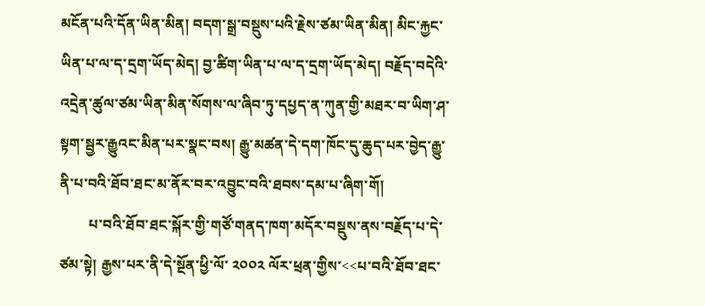མངོན་པའི་དོན་ཡིན་མིན། བདག་སྒྲ་བསྡུས་པའི་རྗེས་ཙམ་ཡིན་མིན། མིང་རྐྱང་ཡིན་པ་ལ་ད་དྲག་ཡོད་མེད། བྱ་ཚིག་ཡིན་པ་ལ་ད་དྲག་ཡོད་མེད། བརྗོད་བདེའི་འདྲེན་ཚུལ་ཙམ་ཡིན་མིན་སོགས་ལ་ཞིབ་ཏུ་དཔྱད་ན་ཀུན་གྱི་མཐར་བ་ཡིག་ཤ་སྟག་སྦྱར་རྒྱུའང་མིན་པར་སྣང་བས། རྒྱུ་མཚན་དེ་དག་ཁོང་དུ་ཆུད་པར་བྱེད་རྒྱུ་ནི་པ་བའི་ཐོབ་ཐང་མ་ནོར་བར་འབྱུང་བའི་ཐབས་དམ་པ་ཞིག་གོ།
        པ་བའི་ཐོབ་ཐང་སྐོར་གྱི་གཙོ་གནད་ཁག་མདོར་བསྡུས་ནས་བརྗོད་པ་དེ་ཙམ་སྟེ། རྒྱས་པར་ནི་དེ་སྔོན་ཕྱི་ལོ་ ༢༠༠༢ ལོར་ཕྲན་གྱིས་<<པ་བའི་ཐོབ་ཐང་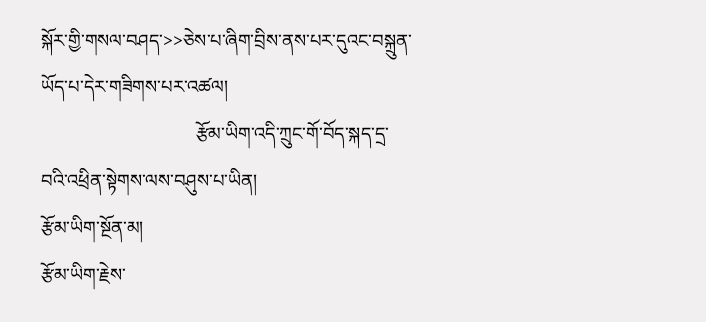སྐོར་གྱི་གསལ་བཤད་>>ཅེས་པ་ཞིག་བྲིས་ནས་པར་དུའང་བསྐྲུན་ཡོད་པ་དེར་གཟིགས་པར་འཚལ།
                                 རྩོམ་ཡིག་འདི་ཀྲུང་གོ་བོད་སྐད་དྲ་བའི་འཕྲིན་སྟེགས་ལས་བཤུས་པ་ཡིན།
རྩོམ་ཡིག་སྔོན་མ།
རྩོམ་ཡིག་རྗེས་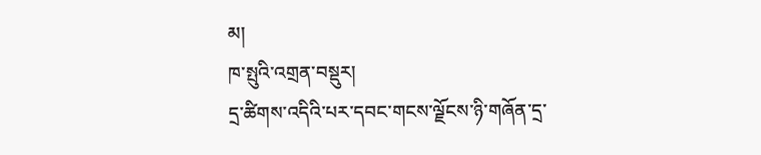མ།
ཁ་སྤུའི་འགྲན་བསྡུར།
དྲ་ཚིགས་འདིའི་པར་དབང་གངས་ལྗོངས་ཉི་གཞོན་དྲ་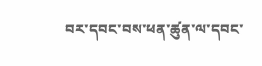བར་དབང་བས་ཕན་ཚུན་ལ་དབང་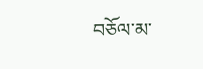བཅོལ་མ་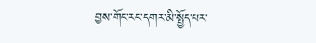བྱས་གོང་རང་དགར་མི་སྤྱོད་པར་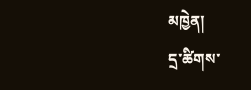མཁྱེན།
དྲ་ཚིགས་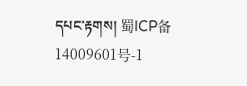དཔང་རྟགས། 蜀ICP备14009601号-1